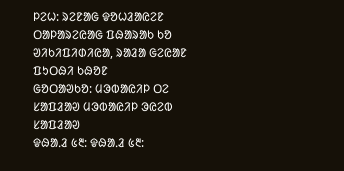ᱞᱮᱦ: ᱨᱮᱱᱟᱜ ᱫᱚᱦᱲᱟᱭᱮᱱ ᱛᱟᱞᱟᱨᱮᱭᱟᱜ ᱯᱷᱟᱨᱟᱠ ᱠᱚ
ᱣᱤᱠᱤᱯᱤᱰᱤᱭᱟ, ᱨᱟᱲᱟ ᱜᱮᱭᱟᱱ ᱯᱩᱛᱷᱤ ᱠᱷᱚᱱ
ᱜᱚᱛᱟᱣᱠᱚ: ᱢᱳᱵᱟᱭᱤᱞ ᱛᱮ ᱥᱟᱯᱲᱟᱣ ᱢᱳᱵᱟᱭᱤᱞ ᱳᱭᱮᱵ ᱥᱟᱯᱲᱟᱣ
ᱫᱷᱟᱹᱲ ᱕᱓: ᱫᱷᱟᱹᱲ ᱕᱓: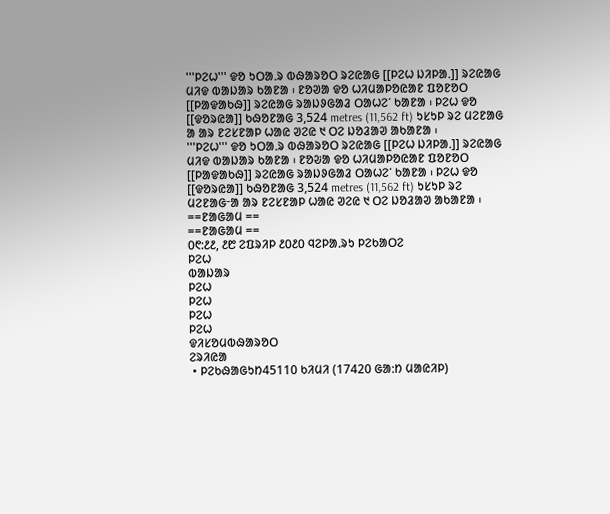'''ᱞᱮᱦ''' ᱫᱚ ᱩᱛᱟᱹᱨ ᱵᱷᱟᱨᱚᱛ ᱨᱮᱭᱟᱜ [[ᱞᱮᱦ ᱡᱤᱞᱟᱹ]] ᱨᱮᱭᱟᱜ ᱢᱤᱫ ᱵᱟᱡᱟᱨ ᱠᱟᱱᱟ ᱾ ᱱᱚᱣᱟ ᱫᱚ ᱦᱤᱢᱟᱞᱚᱭᱟᱱ ᱯᱚᱱᱚᱛ [[ᱞᱟᱫᱟᱠᱷ]] ᱨᱮᱭᱟᱜ ᱨᱟᱡᱽᱜᱟᱲ ᱛᱟᱦᱮᱸ ᱠᱟᱱᱟ ᱾ ᱞᱮᱦ ᱫᱚ [[ᱫᱚᱨᱭᱟ]] ᱠᱷᱚᱱᱟᱜ 3,524 metres (11,562 ft) ᱩᱥᱩᱞ ᱨᱮ ᱢᱮᱱᱟᱜ ᱟ ᱟᱨ ᱱᱮᱥᱱᱟᱞ ᱦᱟᱭ ᱣᱮᱭ ᱑ ᱛᱮ ᱡᱚᱲᱟᱣ ᱟᱠᱟᱱᱟ ᱾
'''ᱞᱮᱦ''' ᱫᱚ ᱩᱛᱟᱹᱨ ᱵᱷᱟᱨᱚᱛ ᱨᱮᱭᱟᱜ [[ᱞᱮᱦ ᱡᱤᱞᱟᱹ]] ᱨᱮᱭᱟᱜ ᱢᱤᱫ ᱵᱟᱡᱟᱨ ᱠᱟᱱᱟ ᱾ ᱱᱚᱶᱟ ᱫᱚ ᱦᱤᱢᱟᱞᱚᱭᱟᱱ ᱯᱚᱱᱚᱛ [[ᱞᱟᱫᱟᱠᱷ]] ᱨᱮᱭᱟᱜ ᱨᱟᱡᱽᱜᱟᱲ ᱛᱟᱦᱮᱸ ᱠᱟᱱᱟ ᱾ ᱞᱮᱦ ᱫᱚ [[ᱫᱚᱨᱭᱟ]] ᱠᱷᱚᱱᱟᱜ 3,524 metres (11,562 ft) ᱩᱥᱩᱞ ᱨᱮ ᱢᱮᱱᱟᱜᱼᱟ ᱟᱨ ᱱᱮᱥᱱᱟᱞ ᱦᱟᱭ ᱣᱮᱭ ᱑ ᱛᱮ ᱡᱚᱲᱟᱣ ᱟᱠᱟᱱᱟ ᱾
==ᱱᱟᱜᱟᱢ ==
==ᱱᱟᱜᱟᱢ ==
᱐᱖:᱒᱒, ᱒᱘ ᱮᱯᱨᱤᱞ ᱒᱐᱒᱐ ᱧᱮᱞᱟᱹᱨᱩ ᱞᱮᱠᱟᱛᱮ
ᱞᱮᱦ
ᱵᱟᱡᱟᱨ
ᱞᱮᱦ
ᱞᱮᱦ
ᱞᱮᱦ
ᱞᱮᱦ
ᱫᱤᱥᱚᱢᱵᱷᱟᱨᱚᱛ
ᱮᱨᱤᱭᱟ
 • ᱞᱮᱠᱷᱟᱜᱩᱴ45110 ᱠᱤᱢᱤ (17420 ᱜᱟᱺᱴ ᱢᱟᱭᱤᱞ)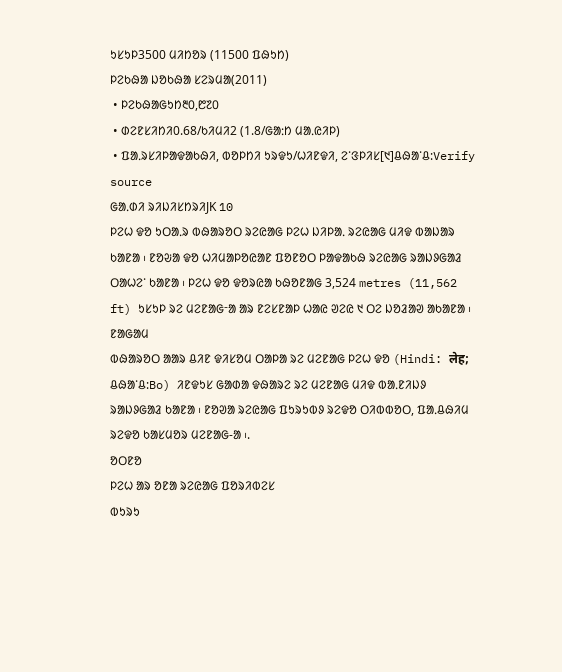ᱩᱥᱩᱞ3500 ᱢᱤᱴᱚᱨ (11500 ᱯᱷᱩᱴ)
ᱞᱮᱠᱷᱟ ᱡᱚᱠᱷᱟ ᱥᱮᱨᱢᱟ(2011)
 • ᱞᱮᱠᱷᱟᱜᱩᱴ᱓᱐,᱘᱗᱐
 • ᱰᱮᱱᱥᱤᱴᱤ0.68/ᱠᱤᱢᱤ2 (1.8/ᱜᱟᱺᱴ ᱢᱟᱹᱭᱤᱞ)
 • ᱯᱟᱹᱨᱥᱤᱞᱟᱫᱟᱠᱷᱤ, ᱵᱚᱞᱴᱤ ᱩᱨᱫᱩ/ᱦᱤᱱᱫᱤ, ᱮᱸᱝᱞᱤᱥ[᱑]ᱪᱷᱟᱸᱪ:Verify source
ᱜᱟᱹᱰᱤ ᱨᱤᱡᱤᱥᱴᱨᱤJK 10
ᱞᱮᱦ ᱫᱚ ᱩᱛᱟᱹᱨ ᱵᱷᱟᱨᱚᱛ ᱨᱮᱭᱟᱜ ᱞᱮᱦ ᱡᱤᱞᱟᱹ ᱨᱮᱭᱟᱜ ᱢᱤᱫ ᱵᱟᱡᱟᱨ ᱠᱟᱱᱟ ᱾ ᱱᱚᱶᱟ ᱫᱚ ᱦᱤᱢᱟᱞᱚᱭᱟᱱ ᱯᱚᱱᱚᱛ ᱞᱟᱫᱟᱠᱷ ᱨᱮᱭᱟᱜ ᱨᱟᱡᱽᱜᱟᱲ ᱛᱟᱦᱮᱸ ᱠᱟᱱᱟ ᱾ ᱞᱮᱦ ᱫᱚ ᱫᱚᱨᱭᱟ ᱠᱷᱚᱱᱟᱜ 3,524 metres (11,562 ft) ᱩᱥᱩᱞ ᱨᱮ ᱢᱮᱱᱟᱜᱼᱟ ᱟᱨ ᱱᱮᱥᱱᱟᱞ ᱦᱟᱭ ᱣᱮᱭ ᱑ ᱛᱮ ᱡᱚᱲᱟᱣ ᱟᱠᱟᱱᱟ ᱾
ᱱᱟᱜᱟᱢ
ᱵᱷᱟᱨᱚᱛ ᱟᱟᱨ ᱪᱤᱱ ᱫᱤᱥᱚᱢ ᱛᱟᱞᱟ ᱨᱮ ᱢᱮᱱᱟᱜ ᱞᱮᱦ ᱫᱚ (Hindi: लेह; ᱪᱷᱟᱸᱪ:Bo) ᱤᱱᱫᱩᱥ ᱜᱟᱰᱟ ᱫᱷᱟᱨᱮ ᱨᱮ ᱢᱮᱱᱟᱜ ᱢᱤᱫ ᱵᱟᱹᱱᱤᱡᱽ ᱨᱟᱡᱽᱜᱟᱲ ᱠᱟᱱᱟ ᱾ ᱱᱚᱣᱟ ᱨᱮᱭᱟᱜ ᱯᱩᱨᱩᱵᱽ ᱨᱮᱫᱚ ᱛᱤᱵᱵᱚᱛ, ᱯᱟᱹᱪᱷᱤᱢ ᱨᱮᱫᱚ ᱠᱟᱥᱢᱚᱨ ᱢᱮᱱᱟᱜ-ᱟ ᱾.
ᱚᱛᱱᱚ
ᱞᱮᱦ ᱟᱨ ᱚᱱᱟ ᱨᱮᱭᱟᱜ ᱯᱚᱨᱤᱵᱮᱥ
ᱵᱩᱨᱩ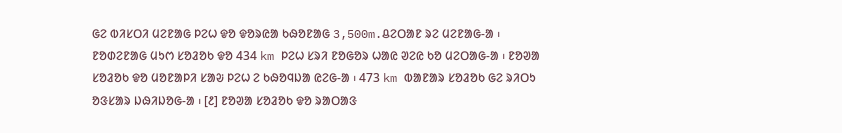ᱜᱮ ᱵᱤᱥᱛᱤ ᱢᱮᱱᱟᱜ ᱞᱮᱦ ᱫᱚ ᱫᱚᱨᱭᱟ ᱠᱷᱚᱱᱟᱜ 3,500m.ᱪᱮᱛᱟᱱ ᱨᱮ ᱢᱮᱱᱟᱜ-ᱟ ᱾ ᱱᱚᱰᱮᱱᱟᱜ ᱢᱩᱬ ᱥᱚᱲᱚᱠ ᱫᱚ 434 km ᱞᱮᱦ ᱥᱨᱤ ᱱᱚᱜᱚᱨ ᱦᱟᱭ ᱣᱮᱭ ᱠᱚ ᱢᱮᱛᱟᱜ-ᱟ ᱾ ᱱᱚᱣᱟ ᱥᱚᱲᱚᱠ ᱫᱚ ᱢᱚᱱᱟᱞᱤ ᱥᱟᱶ ᱞᱮᱦ ᱮ ᱠᱷᱚᱧᱡᱟ ᱭᱮᱜ-ᱟ ᱾ 473 km ᱵᱟᱱᱟᱨ ᱥᱚᱲᱚᱠ ᱜᱮ ᱨᱤᱛᱩ ᱚᱝᱥᱟᱨ ᱡᱷᱤᱡᱚᱜ-ᱟ ᱾ [᱒] ᱱᱚᱣᱟ ᱥᱚᱲᱚᱠ ᱫᱚ ᱨᱟᱛᱟᱝ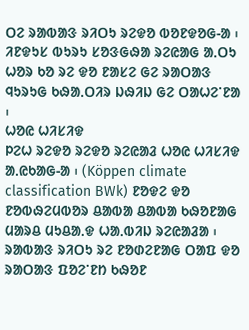ᱛᱮ ᱨᱟᱵᱟᱝ ᱨᱤᱛᱩ ᱨᱮᱫᱚ ᱵᱚᱱᱫᱚᱜ-ᱟ ᱾ ᱤᱱᱫᱩᱥ ᱵᱩᱨᱩ ᱥᱚᱝᱜᱷᱟ ᱨᱮᱭᱟᱜ ᱟᱹᱛᱩ ᱦᱚᱨ ᱠᱚ ᱨᱮ ᱫᱚ ᱱᱟᱥᱮ ᱜᱮ ᱨᱟᱛᱟᱝ ᱧᱩᱨᱩᱜ ᱠᱷᱟᱹᱛᱤᱨ ᱡᱷᱤᱡ ᱜᱮ ᱛᱟᱦᱮᱸᱱᱟ ᱾
ᱦᱚᱭ ᱦᱤᱥᱤᱫ
ᱞᱮᱦ ᱨᱮᱫᱚ ᱨᱮᱫᱚ ᱨᱮᱭᱟᱲ ᱦᱚᱭ ᱦᱤᱥᱤᱫ ᱟᱹᱭᱠᱟᱜ-ᱟ ᱾ (Köppen climate classification BWk) ᱱᱚᱫᱮ ᱫᱚ ᱱᱚᱵᱷᱮᱢᱵᱚᱨ ᱪᱟᱵᱟ ᱪᱟᱵᱟ ᱠᱷᱚᱱᱟᱜ ᱢᱟᱨᱪ ᱢᱩᱪᱟᱹᱫ ᱦᱟᱹᱵᱤᱡ ᱨᱮᱭᱟᱲᱟ ᱾ ᱨᱟᱵᱟᱝ ᱨᱤᱛᱩ ᱨᱮ ᱱᱚᱰᱮᱱᱟᱜ ᱛᱟᱯ ᱫᱚ ᱨᱟᱛᱟᱝ ᱯᱚᱮᱸᱱᱴ ᱠᱷᱚᱱ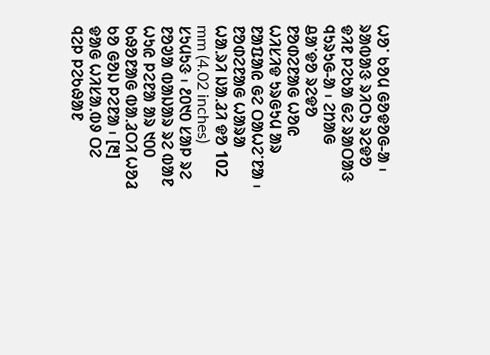ᱦᱚᱸ ᱠᱚᱢ ᱜᱚᱫᱚᱜ-ᱟ ᱾ ᱨᱟᱵᱟᱝ ᱨᱤᱛᱩ ᱨᱮᱫᱚ ᱫᱤᱱ ᱞᱮᱠᱟ ᱜᱮ ᱨᱟᱛᱟᱝ ᱧᱩᱨᱩᱜ-ᱟ ᱾ ᱮᱴᱟᱜ ᱪᱟᱸᱫᱚ ᱨᱮᱫᱚ ᱱᱚᱰᱮᱱᱟᱜ ᱦᱚᱭ ᱦᱤᱥᱤᱫ ᱩᱨᱜᱩᱢ ᱟᱨ ᱱᱟᱯᱟᱭ ᱜᱮ ᱛᱟᱦᱮᱸᱱᱟ ᱾ ᱱᱚᱰᱮᱱᱟᱜ ᱦᱟᱨᱟ ᱦᱟᱹᱨᱤ ᱡᱟᱹᱲᱤ ᱫᱚ 102 mm (4.02 inches) ᱥᱩᱢᱩᱝ ᱾ ᱒᱐᱑᱐ ᱥᱟᱞ ᱨᱮ ᱱᱚᱣᱟ ᱵᱟᱡᱟᱨ ᱨᱮ ᱵᱟᱱ ᱦᱩᱭ ᱞᱮᱱᱟ ᱟᱨ ᱑᱐᱐ ᱠᱷᱚᱱᱟᱜ ᱵᱟᱹᱲᱛᱤ ᱦᱚᱲ ᱠᱚ ᱜᱚᱡ ᱞᱮᱱᱟ ᱾ [᱓] ᱫᱟᱜ ᱦᱤᱥᱟᱹᱵᱽ ᱛᱮ ᱧᱮᱞ ᱞᱮᱠᱷᱟᱱ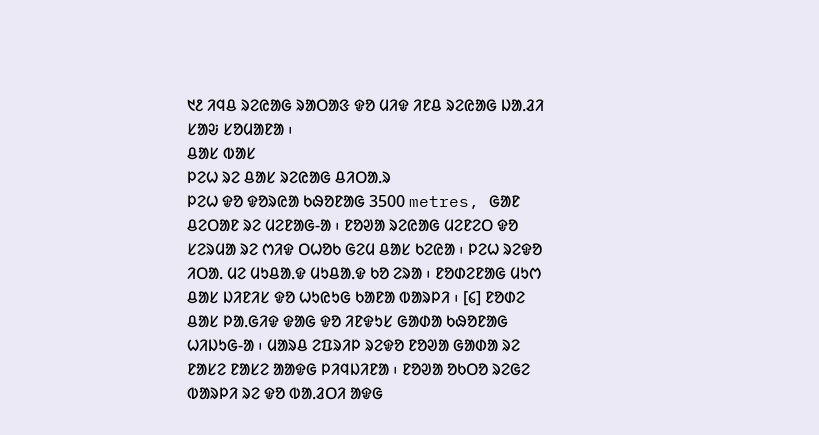᱑᱒ ᱤᱧᱪ ᱨᱮᱭᱟᱜ ᱨᱟᱛᱟᱝ ᱫᱚ ᱢᱤᱫ ᱤᱱᱪ ᱨᱮᱭᱟᱜ ᱡᱟᱹᱲᱤ ᱥᱟᱶ ᱥᱚᱢᱟᱱᱟ ᱾
ᱪᱟᱥ ᱵᱟᱥ
ᱞᱮᱦ ᱨᱮ ᱪᱟᱥ ᱨᱮᱭᱟᱜ ᱪᱤᱛᱟᱹᱨ
ᱞᱮᱦ ᱫᱚ ᱫᱚᱨᱭᱟ ᱠᱷᱚᱱᱟᱜ 3500 metres, ᱜᱟᱱ ᱪᱮᱛᱟᱱ ᱨᱮ ᱢᱮᱱᱟᱜ-ᱟ ᱾ ᱱᱚᱣᱟ ᱨᱮᱭᱟᱜ ᱢᱮᱱᱮᱛ ᱫᱚ ᱥᱮᱨᱢᱟ ᱨᱮ ᱬᱤᱫ ᱛᱦᱚᱠ ᱜᱮᱢ ᱪᱟᱥ ᱠᱮᱭᱟ ᱾ ᱞᱮᱦ ᱨᱮᱫᱚ ᱤᱛᱟᱹ ᱢᱮ ᱢᱩᱪᱟᱹᱫ ᱢᱩᱪᱟᱹᱫ ᱠᱚ ᱮᱨᱟ ᱾ ᱱᱚᱰᱮᱱᱟᱜ ᱢᱩᱬ ᱪᱟᱥ ᱡᱤᱱᱤᱥ ᱫᱚ ᱦᱩᱭᱩᱜ ᱠᱟᱱᱟ ᱵᱟᱨᱞᱤ ᱾ [᱔] ᱱᱚᱰᱮ ᱪᱟᱥ ᱞᱟᱹᱜᱤᱫ ᱫᱟᱜ ᱫᱚ ᱤᱱᱫᱩᱥ ᱜᱟᱰᱟ ᱠᱷᱚᱱᱟᱜ ᱦᱤᱡᱩᱜ-ᱟ ᱾ ᱢᱟᱨᱪ ᱮᱯᱨᱤᱞ ᱨᱮᱫᱚ ᱱᱚᱣᱟ ᱜᱟᱰᱟ ᱨᱮ ᱱᱟᱥᱮ ᱱᱟᱥᱮ ᱟᱟᱫᱜ ᱞᱤᱧᱡᱤᱱᱟ ᱾ ᱱᱚᱣᱟ ᱚᱠᱛᱚ ᱨᱮᱜᱮ ᱵᱟᱨᱞᱤ ᱨᱮ ᱫᱚ ᱵᱟᱹᱲᱛᱤ ᱟᱫᱜ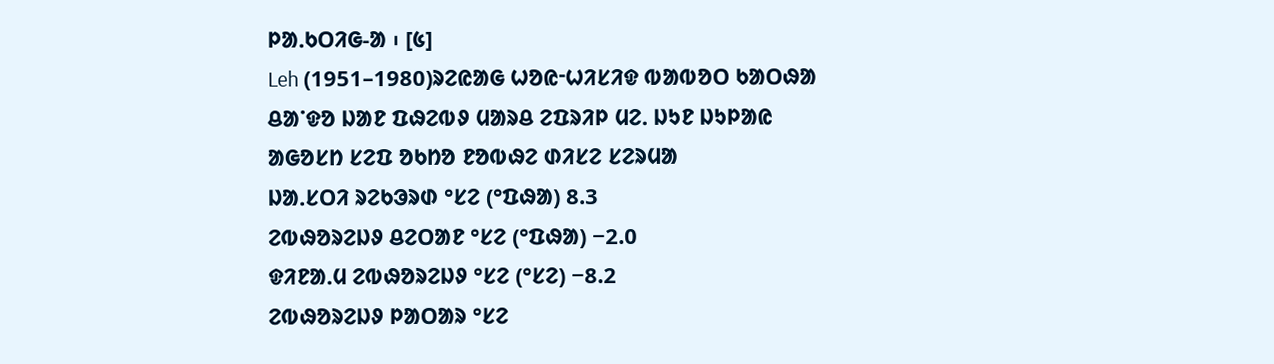ᱞᱟᱹᱠᱛᱤᱜ-ᱟ ᱾ [᱕]
Leh (1951–1980)ᱨᱮᱭᱟᱜ ᱦᱚᱭᱼᱦᱤᱥᱤᱫ ᱵᱟᱵᱚᱛ ᱠᱟᱛᱷᱟ
ᱪᱟᱸᱫᱚ ᱡᱟᱱ ᱯᱷᱮᱵᱽ ᱢᱟᱨᱪ ᱮᱯᱨᱤᱞ ᱢᱮᱹ ᱡᱩᱱ ᱡᱩᱞᱟᱭ ᱟᱜᱚᱥᱴ ᱥᱮᱯ ᱚᱠᱴᱚ ᱱᱚᱵᱷᱮ ᱰᱤᱥᱮ ᱥᱮᱨᱢᱟ
ᱡᱟᱹᱥᱛᱤ ᱨᱮᱠᱳᱨᱰ °ᱥᱮ (°ᱯᱷᱟ) 8.3
ᱮᱵᱷᱚᱨᱮᱡᱽ ᱪᱮᱛᱟᱱ °ᱥᱮ (°ᱯᱷᱟ) −2.0
ᱫᱤᱱᱟᱹᱢ ᱮᱵᱷᱚᱨᱮᱡᱽ °ᱥᱮ (°ᱥᱮ) −8.2
ᱮᱵᱷᱚᱨᱮᱡᱽ ᱞᱟᱛᱟᱨ °ᱥᱮ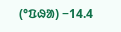(°ᱯᱷᱟ) −14.4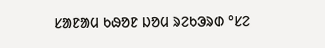ᱥᱟᱱᱟᱢ ᱠᱷᱚᱱ ᱡᱚᱢ ᱨᱮᱠᱳᱨᱰ °ᱥᱮ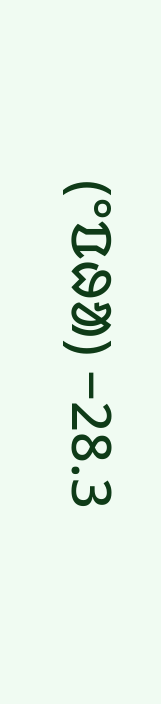(°ᱯᱷᱟ) −28.3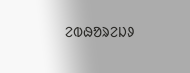ᱮᱵᱷᱚᱨᱮᱡᱽ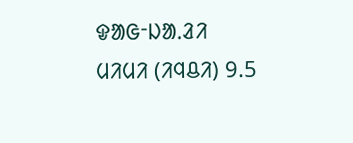ᱫᱟᱜᱼᱡᱟᱹᱲᱤ ᱢᱤᱢᱤ (ᱤᱧᱪᱤ) 9.5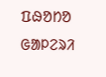ᱯᱷᱚᱴᱚ ᱜᱟᱞᱮᱨᱤ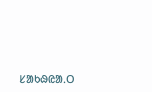ᱥᱟᱠᱷᱭᱟᱹᱛ